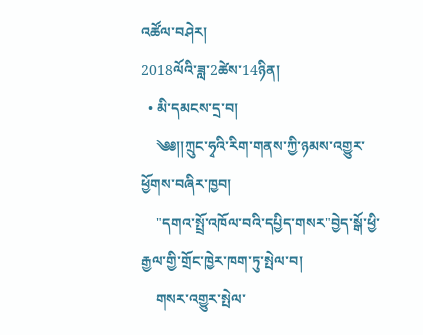འཚོལ་བཤེར།
2018ལོའི་ཟླ་2ཚེས་14ཉིན།
  • མི་དམངས་དྲ་བ།
    ༄༅།།ཀྲུང་ཧྭའི་རིག་གནས་ཀྱི་ཉམས་འགྱུར་ཕྱོགས་བཞིར་ཁྱབ།
    "དགའ་སྤྲོ་འཁོལ་བའི་དཔྱིད་གསར"བྱེད་སྒོ་ཕྱི་རྒྱལ་གྱི་གྲོང་ཁྱེར་ཁག་ཏུ་སྤེལ་བ།
    གསར་འགྱུར་སྤེལ་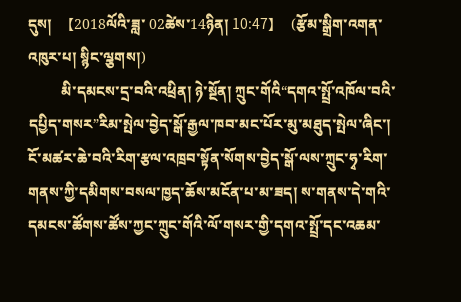དུས།  【2018ལོའི་ཟླ་ 02ཚེས་14ཉིན། 10:47】   (རྩོམ་སྒྲིག་འགན་འཁུར་པ། སྙིང་ལྕགས།)
         མི་དམངས་དྲ་བའི་འཕྲིན། ཉེ་སྔོན། ཀྲུང་གོའི“དགའ་སྤྲོ་འཁོལ་བའི་དཔྱིད་གསར”རིམ་སྤེལ་བྱེད་སྒོ་རྒྱལ་ཁབ་མང་པོར་མུ་མཐུད་སྤེལ་ཞིང་། ངོ་མཚར་ཆེ་བའི་རིག་རྩལ་འཁྲབ་སྟོན་སོགས་བྱེད་སྒོ་ལས་ཀྲུང་ཧྭ་རིག་གནས་ཀྱི་དམིགས་བསལ་ཁྱད་ཆོས་མངོན་པ་མ་ཟད། ས་གནས་དེ་གའི་དམངས་ཚོགས་ཚོས་ཀྱང་ཀྲུང་གོའི་ལོ་གསར་གྱི་དགའ་སྤྲོ་དང་འཆམ་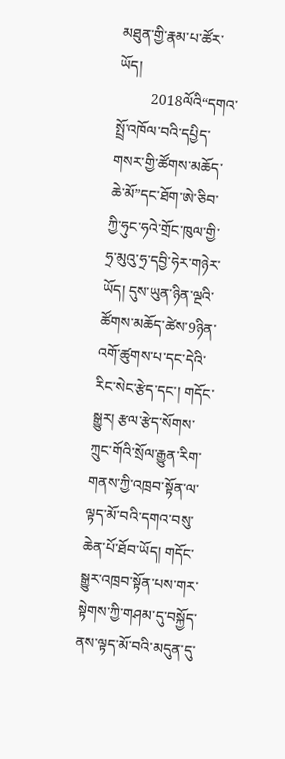མཐུན་གྱི་རྣམ་པ་ཚོར་ཡོད།
         2018ལོའི“དགའ་སྤྲོ་འཁོལ་བའི་དཔྱིད་གསར་གྱི་ཚོགས་མཆོད་ཆེ་མོ”དང་ཐོག་ཨེ་ཅིབ་ཀྱི་ཧུང་ཧའེ་གྲོང་ཁུལ་གྱི་ཧྲ་མུའུ་ཧྲ་དབྱི་ཧེར་གཉེར་ཡོད། དུས་ཡུན་ཉིན་ལྔའི་ཚོགས་མཆོད་ཚེས་9ཉིན་འགོ་ཚུགས་པ་དང་དེའི་རིང་སེང་རྩེད་དང་། གདོང་སྒྱུར། རྩལ་རྩེད་སོགས་ཀྲུང་གོའི་སྲོལ་རྒྱུན་རིག་གནས་ཀྱི་འཁྲབ་སྟོན་ལ་ལྟད་མོ་བའི་དགའ་བསུ་ཆེན་པོ་ཐོབ་ཡོད། གདོང་སྒྱུར་འཁྲབ་སྟོན་པས་གར་སྟེགས་ཀྱི་གཤམ་དུ་བསྐྱོད་ནས་ལྟད་མོ་བའི་མདུན་དུ་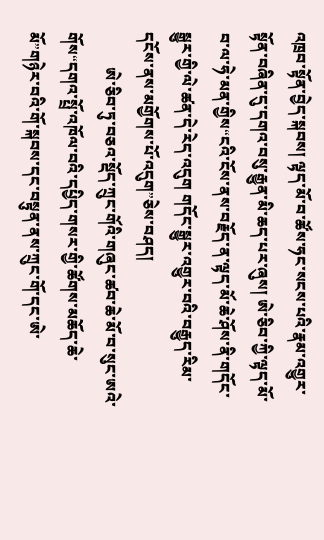འཁྲབ་སྟོན་བྱེད་སྐབས། ལྟད་མོ་བ་ཚོས་ཧང་སངས་པའི་རྣམ་འགྱུར་སྟོན་བཞིན་དུ་དགའ་བསུ་རྒྱུན་མི་ཆད་པར་ཞུས། ཨེ་ཅིབ་ཀྱི་ལྟད་མོ་བ་ལ་ཧེ་མན་གྱིས“ངའི་ངོས་ནས་བརྗོད་ན་ལྟད་མོ་ཆེ་ཤོས་ནི་གདོང་སྒྱུར་གྱི་ལེ་ཚན་དེ་རེད་འདུག གདོང་སྒྱུར་འགྱུར་བའི་བརྒྱུད་རིམ་དངོས་ནས་མགྱོགས་པོ་འདུག”ཅེས་བཤད།
         ཨེ་ཅིབ་ཏུ་བཅའ་སྡོད་ཀྲུང་གོའི་གཞུང་ཚབ་ཆེ་མོ་བ་སུང་ཨའེ་གོས“དགའ་སྤྲོ་འཁོལ་བའི་དཔྱིད་གསར་གྱི་ཚོགས་མཆོད་ཆེ་མོ”གཉེར་བའི་གོ་སྐབས་དང་བསྟུན་ནས་ཀྲུང་གོ་དང་ཨེ་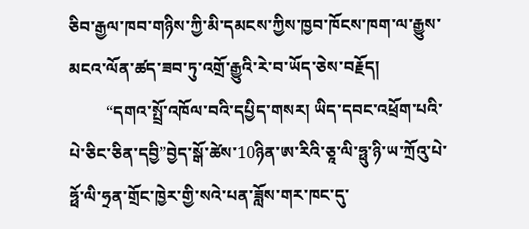ཅིབ་རྒྱལ་ཁབ་གཉིས་ཀྱི་མི་དམངས་ཀྱིས་ཁྱབ་ཁོངས་ཁག་ལ་རྒྱུས་མངའ་ལོན་ཚད་ཟབ་ཏུ་འགྲོ་རྒྱུའི་རེ་བ་ཡོད་ཅེས་བརྗོད།
         “དགའ་སྤྲོ་འཁོལ་བའི་དཔྱིད་གསར། ཡིད་དབང་འཕྲོག་པའི་པེ་ཅིང་ཅིན་དབྱི”བྱེད་སྒོ་ཚེས་10ཉིན་ཨ་རིའི་ཅཱ་ལི་ཧྥུ་ཉི་ཡ་ཀྲོའུ་པེ་ཧྥོ་ལི་ཧྲན་གྲོང་ཁྱེར་གྱི་སའེ་པན་ཟློས་གར་ཁང་དུ་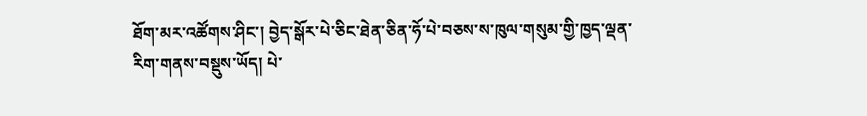ཐོག་མར་འཚོགས་ཤིང་། བྱེད་སྒོར་པེ་ཅིང་ཐེན་ཅིན་ཧོ་པེ་བཅས་ས་ཁུལ་གསུམ་གྱི་ཁྱད་ལྡན་རིག་གནས་བསྡུས་ཡོད། པེ་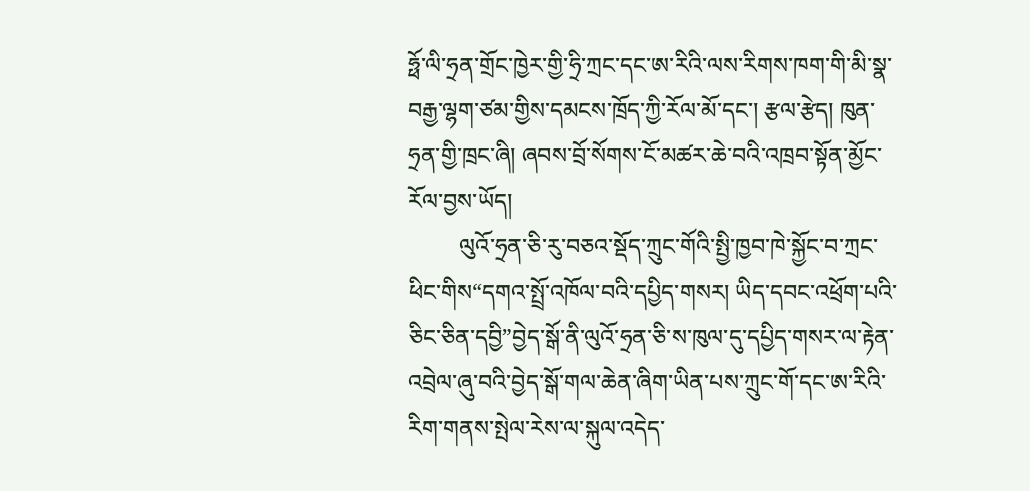ཧྥོ་ལི་ཧྲན་གྲོང་ཁྱེར་གྱི་ཧྲི་ཀྲང་དང་ཨ་རིའི་ལས་རིགས་ཁག་གི་མི་སྣ་བརྒྱ་ལྷག་ཙམ་གྱིས་དམངས་ཁྲོད་ཀྱི་རོལ་མོ་དང་། རྩལ་རྩེད། ཁུན་ཧྲན་གྱི་ཁྲང་ཞི། ཞབས་བྲོ་སོགས་ངོ་མཚར་ཆེ་བའི་འཁྲབ་སྟོན་མྱོང་རོལ་བྱས་ཡོད།
         ལུའོ་ཧྲན་ཅི་རུ་བཅའ་སྡོད་ཀྲུང་གོའི་སྤྱི་ཁྱབ་ཁེ་སྐྱོང་བ་ཀྲང་ཕིང་གིས“དགའ་སྤྲོ་འཁོལ་བའི་དཔྱིད་གསར། ཡིད་དབང་འཕྲོག་པའི་ཅིང་ཅིན་དབྱི”བྱེད་སྒོ་ནི་ལུའོ་ཧྲན་ཅི་ས་ཁུལ་དུ་དཔྱིད་གསར་ལ་རྟེན་འབྲེལ་ཞུ་བའི་བྱེད་སྒོ་གལ་ཆེན་ཞིག་ཡིན་པས་ཀྲུང་གོ་དང་ཨ་རིའི་རིག་གནས་སྤེལ་རེས་ལ་སྐུལ་འདེད་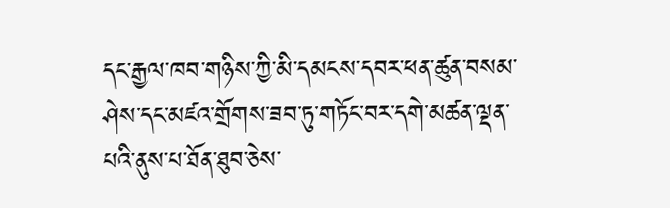དང་རྒྱལ་ཁབ་གཉིས་ཀྱི་མི་དམངས་དབར་ཕན་ཚུན་བསམ་ཤེས་དང་མཛའ་གྲོགས་ཟབ་ཏུ་གཏོང་བར་དགེ་མཚན་ལྡན་པའི་ནུས་པ་ཐོན་ཐུབ་ཅེས་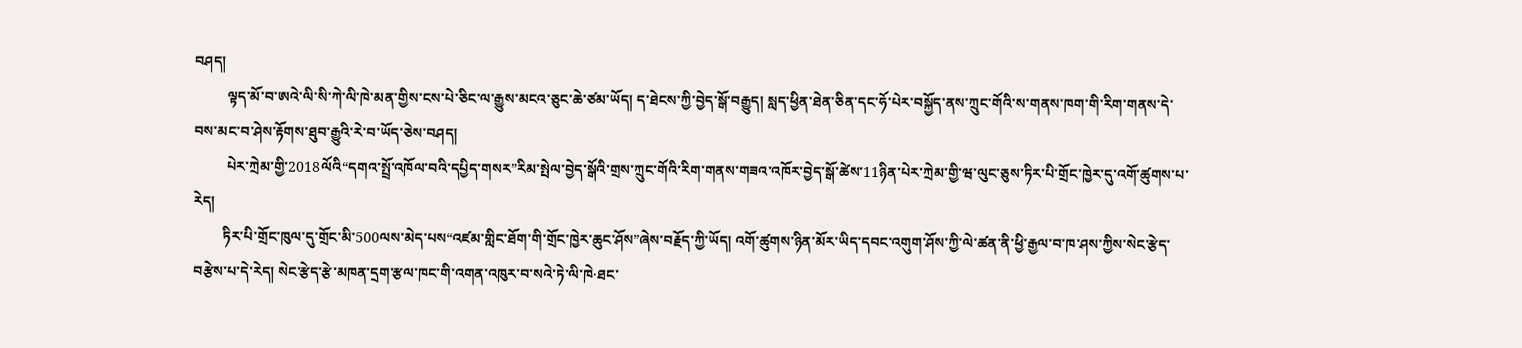བཤད།
         ལྟད་མོ་བ་ཨའེ་ལི་སི་ཀེ་ལི་ཁེ་མན་གྱིས་ངས་པེ་ཅིང་ལ་རྒྱུས་མངའ་ཅུང་ཆེ་ཙམ་ཡོད། ད་ཐེངས་ཀྱི་བྱེད་སྒོ་བརྒྱུད། སླད་ཕྱིན་ཐེན་ཅིན་དང་ཧོ་པེར་བསྐྱོད་ནས་ཀྲུང་གོའི་ས་གནས་ཁག་གི་རིག་གནས་དེ་བས་མང་བ་ཤེས་རྟོགས་ཐུབ་རྒྱུའི་རེ་བ་ཡོད་ཅེས་བཤད།
         པེར་ཀྲེམ་གྱི་2018ལོའི“དགའ་སྤྲོ་འཁོལ་བའི་དཔྱིད་གསར”རིམ་སྤེལ་བྱེད་སྒོའི་གྲས་ཀྲུང་གོའི་རིག་གནས་གཟའ་འཁོར་བྱེད་སྒོ་ཚེས་11ཉིན་པེར་ཀྲེམ་གྱི་ཝ་ལུང་ཅུས་ཏིར་པི་གྲོང་ཁྱེར་དུ་འགོ་ཚུགས་པ་རེད།
        ཏིར་པི་གྲོང་ཁུལ་དུ་གྲོང་མི་500ལས་མེད་པས“འཛམ་གླིང་ཐོག་གི་གྲོང་ཁྱེར་ཆུང་ཤོས”ཞེས་བརྗོད་ཀྱི་ཡོད། འགོ་ཚུགས་ཉིན་མོར་ཡིད་དབང་འགུག་ཤོས་ཀྱི་ལེ་ཚན་ནི་ཕྱི་རྒྱལ་བ་ཁ་ཤས་ཀྱིས་སེང་རྩེད་བརྩེས་པ་དེ་རེད། སེང་རྩེད་རྩེ་མཁན་དྲག་རྩལ་ཁང་གི་འགན་འཁུར་བ་སའེ་ཏེ་ལི་ཁེ·ཐང་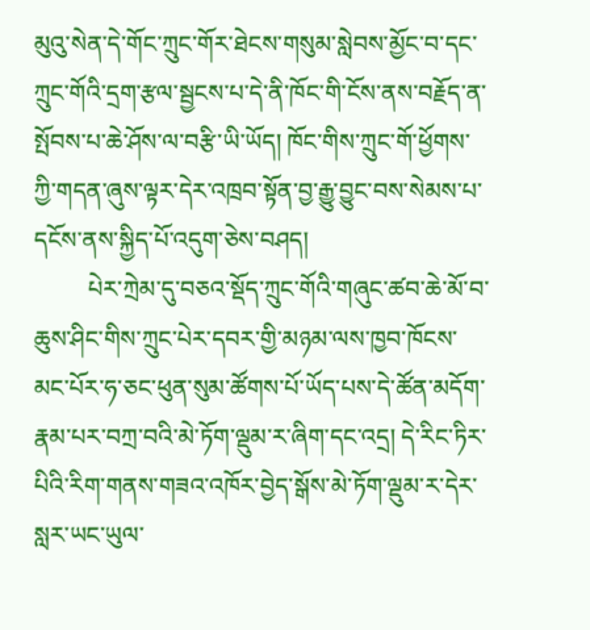མུའུ་སེན་དེ་གོང་ཀྲུང་གོར་ཐེངས་གསུམ་སླེབས་མྱོང་བ་དང་ཀྲུང་གོའི་དྲག་རྩལ་སྦྱངས་པ་དེ་ནི་ཁོང་གི་ངོས་ནས་བརྗོད་ན་སྤོབས་པ་ཆེ་ཤོས་ལ་བརྩི་ཡི་ཡོད། ཁོང་གིས་ཀྲུང་གོ་ཕྱོགས་ཀྱི་གདན་ཞུས་ལྟར་དེར་འཁྲབ་སྟོན་བྱ་རྒྱུ་བྱུང་བས་སེམས་པ་དངོས་ནས་སྐྱིད་པོ་འདུག་ཅེས་བཤད།
         པེར་ཀྲེམ་དུ་བཅའ་སྡོད་ཀྲུང་གོའི་གཞུང་ཚབ་ཆེ་མོ་བ་ཆུས་ཤིང་གིས་ཀྲུང་པེར་དབར་གྱི་མཉམ་ལས་ཁྱབ་ཁོངས་མང་པོར་ཧ་ཅང་ཕུན་སུམ་ཚོགས་པོ་ཡོད་པས་དེ་ཚོན་མདོག་རྣམ་པར་བཀྲ་བའི་མེ་ཏོག་ལྡུམ་ར་ཞིག་དང་འདྲ། དེ་རིང་ཏིར་པིའི་རིག་གནས་གཟའ་འཁོར་བྱེད་སྒོས་མེ་ཏོག་ལྡུམ་ར་དེར་སླར་ཡང་ཡུལ་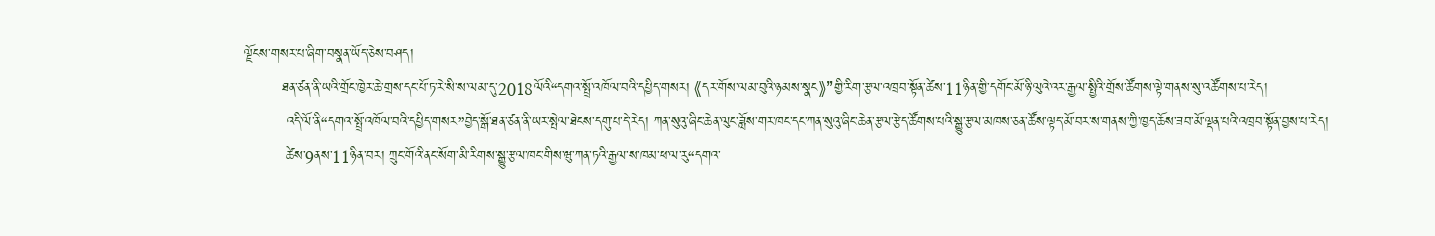ལྗོངས་གསར་པ་ཞིག་བསྣན་ཡོད་ཅེས་བཤད།
        ཐན་ཙན་ནི་ཡའི་གྲོང་ཁྱེར་ཆེ་གྲས་དང་པོ་ཏ་རེ་སི་ས་ལམ་དུ་2018ལོའི“དགའ་སྤྲོ་འཁོལ་བའི་དཔྱིད་གསར། 《དར་གོས་ལམ་བུའི་ཉམས་སྣང》”གྱི་རིག་རྩལ་འཁྲབ་སྟོན་ཚེས་11ཉིན་གྱི་དགོང་མོ་ཉི་ལུའེ་འར་རྒྱལ་སྤྱིའི་གྲོས་ཚོགས་ལྟེ་གནས་སུ་འཚོགས་པ་རེད།
         འདི་ལོ་ནི“དགའ་སྤྲོ་འཁོལ་བའི་དཔྱིད་གསར”བྱེད་སྒོ་ཐན་ཙན་ནི་ཡར་སྤེལ་ཐེངས་དགུ་པ་དེ་རེད། ཀན་སུའུ་ཞིང་ཆེན་ལུང་ཟློས་གར་ཁང་དང་ཀན་སུའུ་ཞིང་ཆེན་རྩལ་རྩེད་ཚོགས་པའི་སྒྱུ་རྩལ་མཁས་ཅན་ཚོས་ལྟད་མོ་བར་ས་གནས་ཀྱི་ཁྱད་ཆོས་ཟབ་མོ་ལྡན་པའི་འཁྲབ་སྟོན་བྱས་པ་རེད།
         ཚེས་9ནས་11ཉིན་བར། ཀྲུང་གོའི་ནང་སོག་མི་རིགས་སྒྱུ་རྩལ་ཁང་གིས་ཝུ་ཀན་ཏའི་རྒྱལ་ས་ཁམ་ཕ་ལ་རུ“དགའ་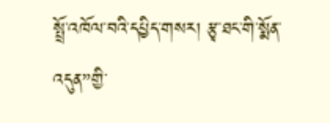སྤྲོ་འཁོལ་བའི་དཔྱིད་གསར། རྩྭ་ཐང་གི་སྨོན་འདུན”གྱི་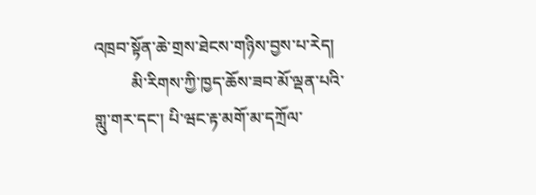འཁྲབ་སྟོན་ཆེ་གྲས་ཐེངས་གཉིས་བྱས་པ་རེད།
         མི་རིགས་ཀྱི་ཁྱད་ཆོས་ཟབ་མོ་ལྡན་པའི་གླུ་གར་དང་། པི་ཝང་རྟ་མགོ་མ་དཀྲོལ་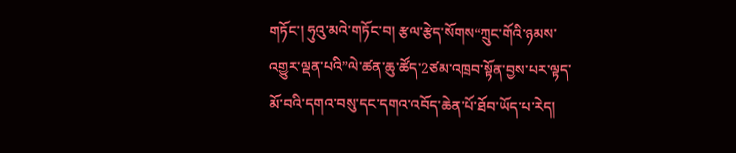གཏོང་། ཧུའུ་མའེ་གཏོང་བ། རྩལ་རྩེད་སོགས“ཀྲུང་གོའི་ཉམས་འགྱུར་ལྡན་པའི”ལེ་ཚན་ཆུ་ཚོད་2ཙམ་འཁྲབ་སྟོན་བྱས་པར་ལྟད་མོ་བའི་དགའ་བསུ་དང་དགའ་འབོད་ཆེན་པོ་ཐོབ་ཡོད་པ་རེད།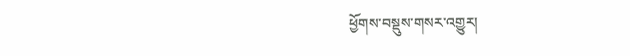ཕྱོགས་བསྡུས་གསར་འགྱུར།